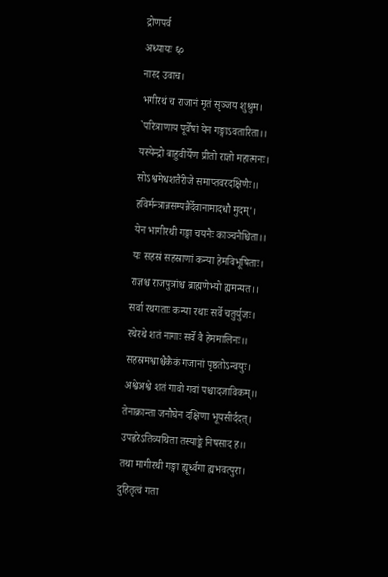द्रोणपर्व
अध्यायः ६०
नारद उवाच।
भगीरथं च राजानं मृतं सृञ्जय शुश्रुम।
`परित्राणाय पूर्वेषां येन गङ्गाऽवतारिता।।
यस्येन्द्रो बाहुवीर्येण प्रीतो राज्ञो महात्मनः।
सोऽश्वमेधशतैरीजे समाप्तवरदक्षिणैः।।
हविर्मन्त्रान्नसम्पन्नैर्देवानामादधौ मुदम्'।
येन भागीरथी गङ्गा चयनैः काञ्चनैश्चिता।।
यः सहस्रं सहस्राणां कन्या हेमविभूषिताः।
राज्ञश्च राजपुत्रांश्च ब्राह्मणेभ्यो ह्यमन्यत।।
सर्वा रथगताः कन्या रथाः सर्वे चतुर्युजः।
रथेरथे शतं नागाः सर्वे वै हेममालिनः।।
सहस्रमश्वाश्चैकैकं गजानां पृष्ठतोऽन्वयुः।
अश्वेअश्वे शतं गावो गवां पश्चादजाविकम्।।
तेनाक्रान्ता जनौघेन दक्षिणा भूयसीर्ददत्।
उपह्वरेऽतिव्यथिता तस्याङ्के निषसाद ह।।
तथा मागीरथी गङ्गा ह्यूर्ध्वगा ह्यभवत्पुरा।
दुहितृत्वं गता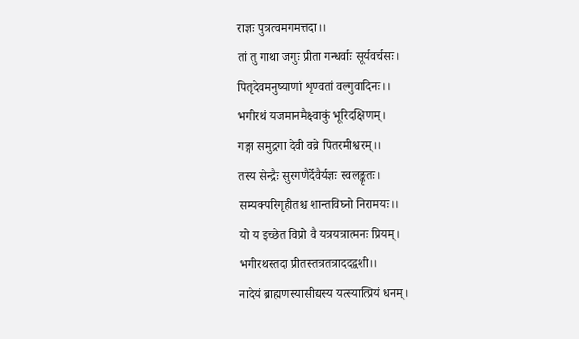राज्ञः पुत्रत्वमगमत्तदा।।
तां तु गाथा जगुः प्रीता गन्धर्वाः सूर्यवर्चसः।
पितृदेवमनुष्याणां शृण्वतां वल्गुवादिनः।।
भगीरथं यजमानमैक्ष्वाकुं भूरिदक्षिणम्।
गङ्गा समुद्रगा देवी वव्रे पितरमीश्वरम्।।
तस्य सेन्द्रैः सुरगणैर्देवैर्यज्ञः स्वलङ्कृतः।
सम्यक्परिगृहीतश्च शान्तविघ्नो निरामयः।।
यो य इच्छेत विप्रो वै यत्रयत्रात्मनः प्रियम्।
भगीरथस्तदा प्रीतस्तत्रतत्राददद्वशी।।
नादेयं ब्राह्मणस्यासीद्यस्य यत्स्यात्प्रियं धनम्।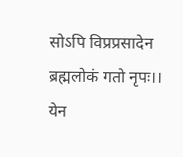सोऽपि विप्रप्रसादेन ब्रह्मलोकं गतो नृपः।।
येन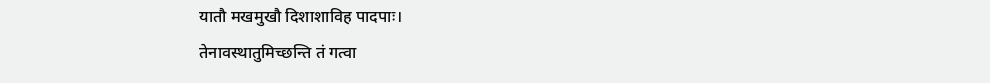यातौ मखमुखौ दिशाशाविह पादपाः।
तेनावस्थातुमिच्छन्ति तं गत्वा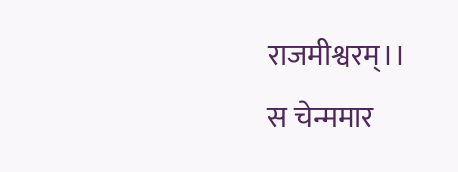राजमीश्वरम्।।
स चेन्ममार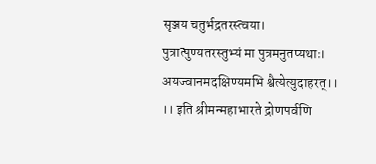सृञ्जय चतुर्भद्रतरस्त्वया।
पुत्रात्पुण्यतरस्तुभ्यं मा पुत्रमनुतप्यथाः।
अयज्वानमदक्षिण्यमभि श्वैत्येत्युदाहरत्।।
।। इति श्रीमन्महाभारते द्रोणपर्वणि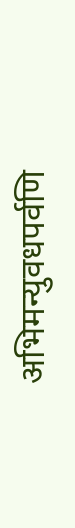अभिमन्युवधपर्वणि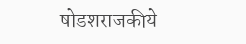षोडशराजकीये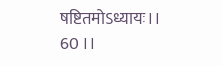षष्टितमोऽध्यायः।। 60 ।।